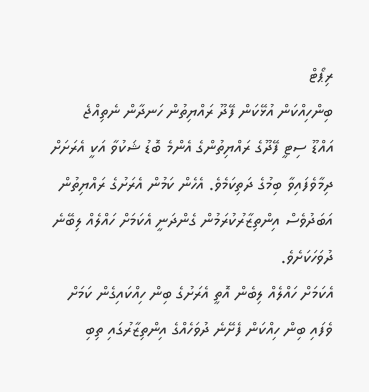ރިޕޯޓް
ބިންހިއްކަން އުޅޭކަން ފޭދޫ ރައްޔިތުން ހަނދާން ނެތިއްޖެ
އައްޑޫ ސިޓީ ފޭދޫގެ ރައްޔިތުންގެ އެންމެ ބޮޑު ޝަކުވާ އަކީ އެރަށަށް ދިމާވެފައިވާ ބިމުގެ ދަތިކަމެވެ. އެހެން ކަމުން އެރަށުގެ ރައްޔިތުން އަބަދުވެސް އިންތިޒާރުކުރަމުން ގެންދަނީ އެކަމަށް ހައްލެއް ލިބޭނެ ދުވަހަކަށެވެ.
އެކަމަށް ހައްލެއް ލިބެން އޮތީ އެރަށުގެ ބިން ހިއްކައިގެން ކަމަށް ވެފައި ބިން ހިއްކަން ފެށޭނެ ދުވަހެއްގެ އިންތިޒާރުގައި ތިބި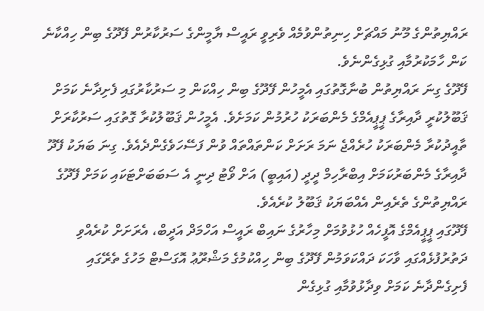ރައްޔިތުންގެ މޫނު މައްޗަށް ހިނިތުންވުމެއް ވެރިވީ ރައީސް ޔާމީންގެ ސަރުކާރުން ފޭދޫގެ ބިން ހިއްކާނެ ކަން ހާމަކުރުމާއި ގުޅިގެންނެވެ.
ފޭދޫގެ ގިނަ ރައްޔިތުން ބުނާގޮތުގައި އެމީހުން ފޭދޫގެ ބިން ހިއްކަން މި ސަރުކާރުގައި ފެށިދާނެ ކަމަށް ޤަބޫލުކުރީ ދާއިރާގެ ޕީޕީއެމްގެ މެންބަރަކު ހުރުމުން ކަމަށެވެ. އެމީހުން ޤަބޫލުކުރާ ގޮތުގައި ސަރުކާރަށް ތާއީދުކުރާ މެންބަރަކު ހުރެއްޖެ ނަމަ ރަށަށް ކަންތައްތައް ވުން ފަސޭހަވެގެންދެއެވެ. ގިނަ ބަޔަކު ފޭދޫ ދާއިރާގެ މެންބަރުކަމަށް އިބްރާހިމް ދީދީ (އައިބީ) އަށް ވޯޓު ދިނީ އެ ސަބަބަށްޓަކައި ކަމަށް ފޭދޫގެ ރައްޔިތުންގެ ތެރެއިން އެއްބަޔަކު ޤަބޫލު ކުރެއެވެ.
ފޭދޫގައި ޕީޕީއެމްގެ އޮފީހެއް ހުޅުވުމަށް މިހާރުގެ ނައިބް ރައީސް އަހްމަދް އަދީބް، އެރަށަށް ކުރެއްވި ދަތުރުފުޅެއްގައި ވާހަކަ ދައްކަވަމުން ފޭދޫގެ ބިން ހިއްކުމުގެ މަޝްރޫޢު އޮގަސްޓް މަހުގެ ތެރޭގައި ފެށިގެންދާނެ ކަމަށް ވިދާޅުވުމާއި ގުޅިގެން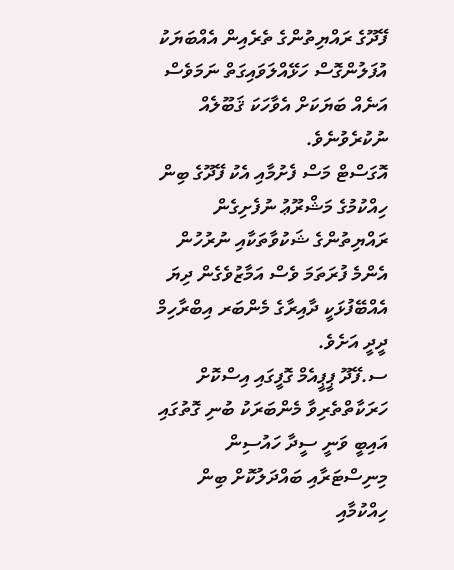ފޭދޫގެ ރައްޔިތުންގެ ތެރެއިން އެއްބަޔަކު އުފަލުންގޮސް ހަޅޭއްލަވައިގަތް ނަމަވެސް އަނެއް ބަޔަކަށް އެވާހަކަ ޤަބޫލެއް ނުކުރެވުނެވެ.
އޮގަސްޓް މަސް ފެށުމާއި އެކު ފޭދޫގެ ބިން ހިއްކުމުގެ މަޝްރޫޢު ނުފެށިގެން ރައްޔިތުންގެ ޝަކުވާތަކާއި ނުރުހުން އެންމެ ފުރަތަމަ ވެސް އަމާޒުވެގެން ދިޔަ އެއްބޭފުޅަކީ ދާއިރާގެ މެންބަރ އިބްރާހިމް ދީދީ އަށެވެ.
ސ.ފޭދޫ ޕީޕީއެމް ގޮފީގައި އިސްކޮށް ހަރަކާތްތެރިވާ މެންބަރަކު ބުނި ގޮތުގައި އައިބީ ވަނީ ސީދާ ހައުސިން މިނިސްޓަރާއި ބައްދަލުކޮށް ބިން ހިއްކުމާއި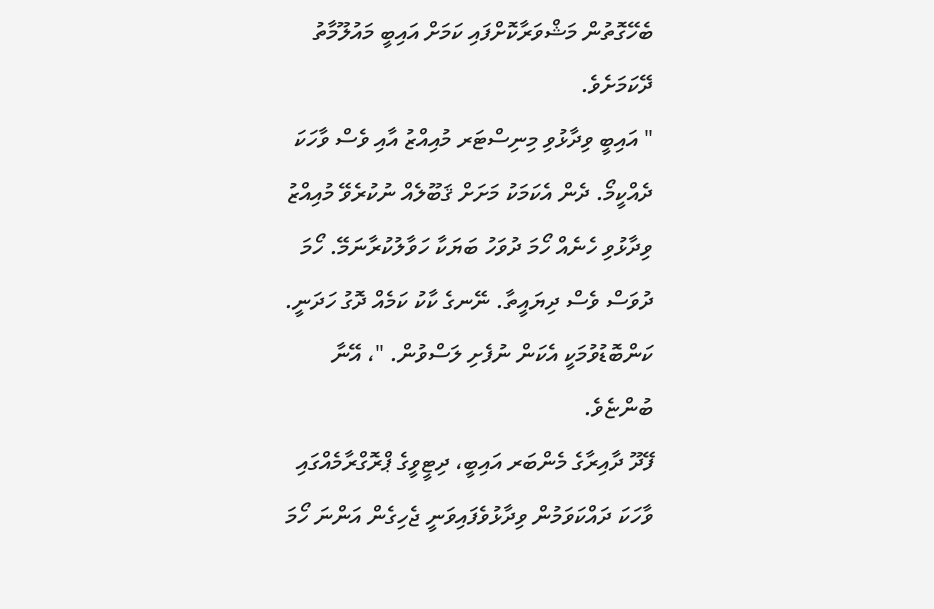ބެހޭގޮތުން މަޝްވަރާކޮށްފައި ކަމަށް އައިބީ މައުލޫމާތު ދޭކަމަށެވެ.
" އައިބީ ވިދާޅުވި މިނިސްޓަރ މުއިއްޒު އާއި ވެސް ވާހަކަ ދެއްކީމޯ. ދެން އެކަމަކު މަށަށް ޤަބޫލެއް ނުކުރެވޭ މުއިއްޒު ވިދާޅުވި ހެނެއް ހޯމަ ދުވަހު ބަޔަކާ ހަވާލުކުރާނަމޭ. ހޯމަ ދުވަސް ވެސް ދިޔައީތާ. ނޭނގެ ކާކު ކަމެއް ދޮގު ހަދަނީ. ކަންބޮޑުވުމަކީ އެކަން ނުފެށި ލަސްވުން. "، އޭނާ ބުންޏެވެ.
ފޭދޫ ދާއިރާގެ މެންބަރ އައިބީ، ދިޓީވީގެ ޕްރޮގްރާމެއްގައި ވާހަކަ ދައްކަވަމުން ވިދާޅުވެފައިވަނީ ޖެހިގެން އަންނަ ހޯމަ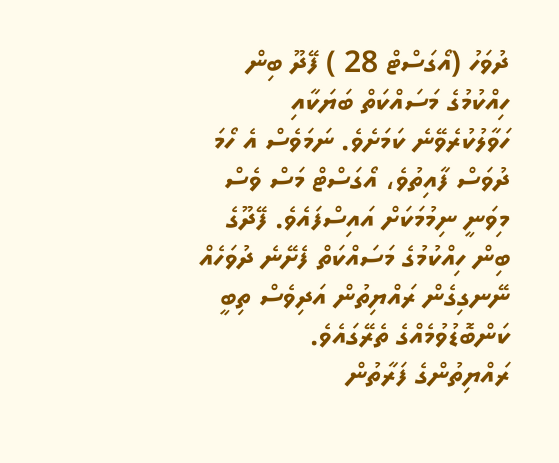ދުވަހު (އޯގަސްޓް 28 ) ފޭދޫ ބިން ހިއްކުމުގެ މަސައްކަތް ބަޔަކާއި ހަވާލުކުރެވޭނެ ކަމަށެވެ. ނަމަވެސް އެ ހޯމަ ދުވަސް ފާއިތުވެ، އޯގަސްޓް މަސް ވެސް މިވަނީ ނިމުމަކަށް އައިސްފައެވެ. ފޭދޫގެ ބިން ހިއްކުމުގެ މަސައްކަތް ފެށޭނެ ދުވަހެއް ނޭނގިގެން ރައްޔިތުން އަދިވެސް ތިބީ ކަންބޮޑުވުމެއްގެ ތެރޭގައެވެ.
ރައްޔިތުންގެ ފަރާތުން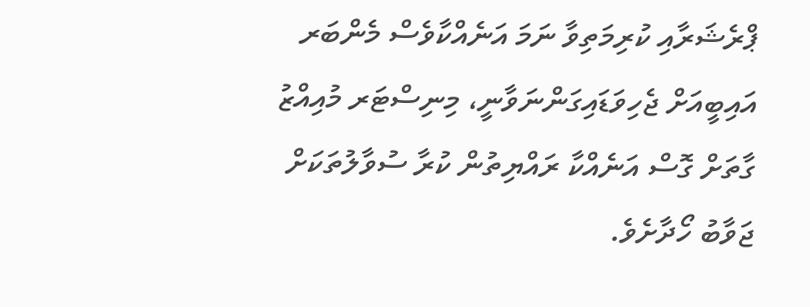ޕްރެޝަރާއި ކުރިމަތިވާ ނަމަ އަނެއްކާވެސް މެންބަރ އައިބީއަށް ޖެހިވަޑައިގަންނަވާނީ، މިނިސްޓަރ މުއިއްޒު ގާތަށް ގޮސް އަނެއްކާ ރައްޔިތުން ކުރާ ސުވާލުތަކަށް ޖަވާބު ހޯދާށެވެ.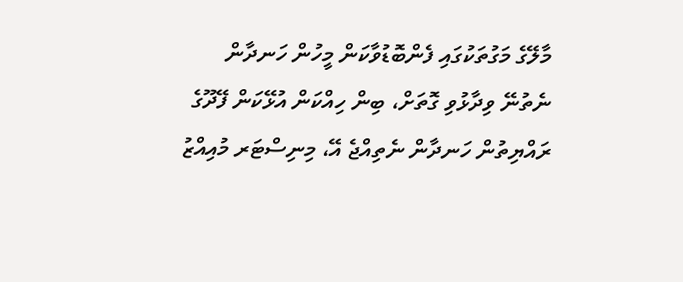މާލޭގެ މަގުތަކުގައި ފެންބޮޑުވާކަން މީހުން ހަނދާން ނެތުނޭ ވިދާޅުވި ގޮތަށް، ބިން ހިއްކަން އުޅޭކަން ފޭދޫގެ ރައްޔިތުން ހަނދާން ނެތިއްޖެ އޭ، މިނިސްޓަރ މުއިއްޒު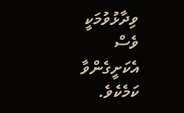ވިދާޅުވުމަކީ ވެސް އެކަށީގެންވާ ކަމެކެވެ.